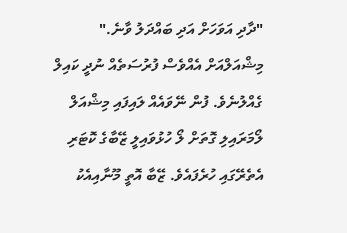"ދާދި އަވަހަށް އަދި ބައްދަލު ވާނެ." މިޝްއަލްއަށް އެއްވެސް ފުރުސަތެއް ނުދީ ކައިލް ގެއްލުނެވެ. ފުން ނޭވައެއް ލައިފައި މިޝްއަލް ލޯމަރައިލި ގޮތަށް ލޯ ހުޅުވައިލީ ޒޭބާގެ ކޮޓަރި އެތެރޭގައި ހުރެފައެވެ. ޒޭބާ އޮތީ މޫނާއިއެކު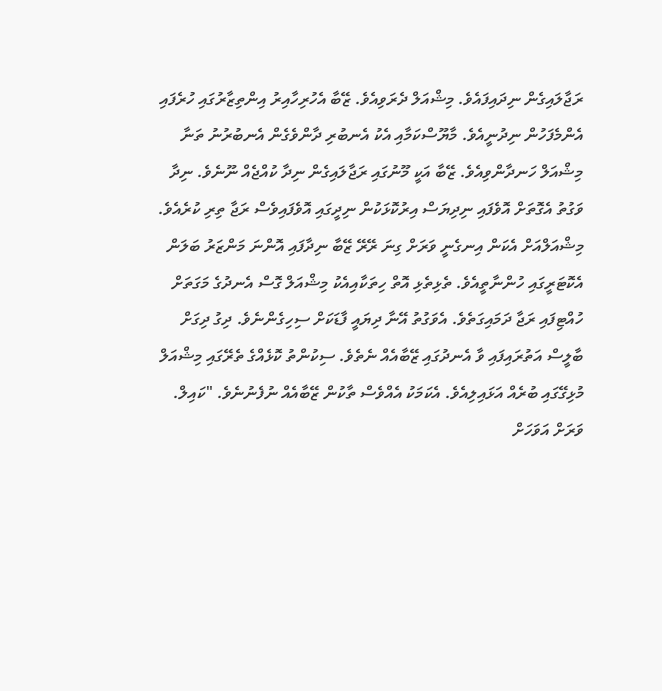ރަޖާލައިގެން ނިދައިފައެވެ. މިޝްއަލް ދެރަވިއެވެ. ޒޭބާ އެހުރިހާއިރު އިންތިޒާރުގައި ހުރެފައި އެންމެފަހުން ނިދުނީއެވެ. މާޔޫސްކަމާއި އެކު އެނބުރި ދާންވެގެން އެނބުރުނު ތަނާ މިޝްއަލް ހަނދާންވިއެވެ. ޒޭބާ އަކީ މޫނުގައި ރަޖާލައިގެން ނިދާ ކުއްޖެއް ނޫނެވެ. ނިދާ ވަގުތު އެގޮތަށް އޮވެފައި ނިދިޔަސް އިރުކޮޅަކުން ނިދީގައި އޮވެފައިވެސް ރަޖާ ތިރި ކުރެއެވެ. މިޝްއަލްއަށް އެކަން އިނގެނީ ވަރަށް ގިނަ ރޭރޭ ޒޭބާ ނިދާފައި އޮންނަ މަންޒަރު ބަލަން އެކޮޓަރީގައި ހުންނާތީއެވެ. ތެޅިތެޅި އޮތް ހިތަކާއިއެކު މިޝްއަލް ގޮސް އެނދުގެ މަގަތަށް ހުއްޓިފައި ރަޖާ ދަމައިގަތެވެ. އެވަގުތު އޭނާ ދިޔައީ ފާޑަކަށް ސިހިގެންނެވެ. ދިގު ދިގަށް ބާލީސް އަތުރައިފައި ވާ އެނދުގައި ޒޭބާއެއް ނެތެވެ. ސިކުންތު ކޮޅެއްގެ ތެރޭގައި މިޝްއަލް މުޅިގޭގައި ބުރެއް އަޅައިލިއެވެ. އެކަމަކު އެއްވެސް ތާކުން ޒޭބާއެއް ނުފެނުނެވެ. "ކައިލް. ވަރަށް އަވަހަށް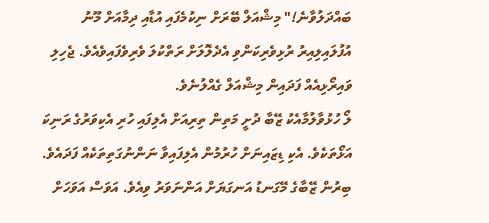ބައްދަލުވާނެ!" މިޝްއަލް ބޭރަށް ނިކުމެފައި އުޑާއި ދިމާއަށް މޫނު އުފުލައިލިއިރު ރުޅިވެރިކަންވި އެދެލޮލަށް ރަތްކުލަ ވެރިވެފައިވެއެވެ. ޖެހިލި ވައިރޯޅިއެއް ފަދައިން މިޝްއަލް ގެއްލުނެވެ.
ލޯ ހުޅުވާލުމާއެކު ޒޭބާ ދުށީ މަތިން ތިރިއަށް އެލިފައި ހުރި އެކިވަރުގެ ރަނިކަ އަޅޯތަކެވެ. އެކި ޑިޒައިނަށް ހުރުމުން އެލިފައިވާ ނަންނުގަތިތަކެއް ފަދައެވެ. ބިރުން ޒޭބާގެ މޭގަނޑު އަނގަޔަށް އަންނަވަރު ވިއެވެ. އަވަސް އަވަހަށް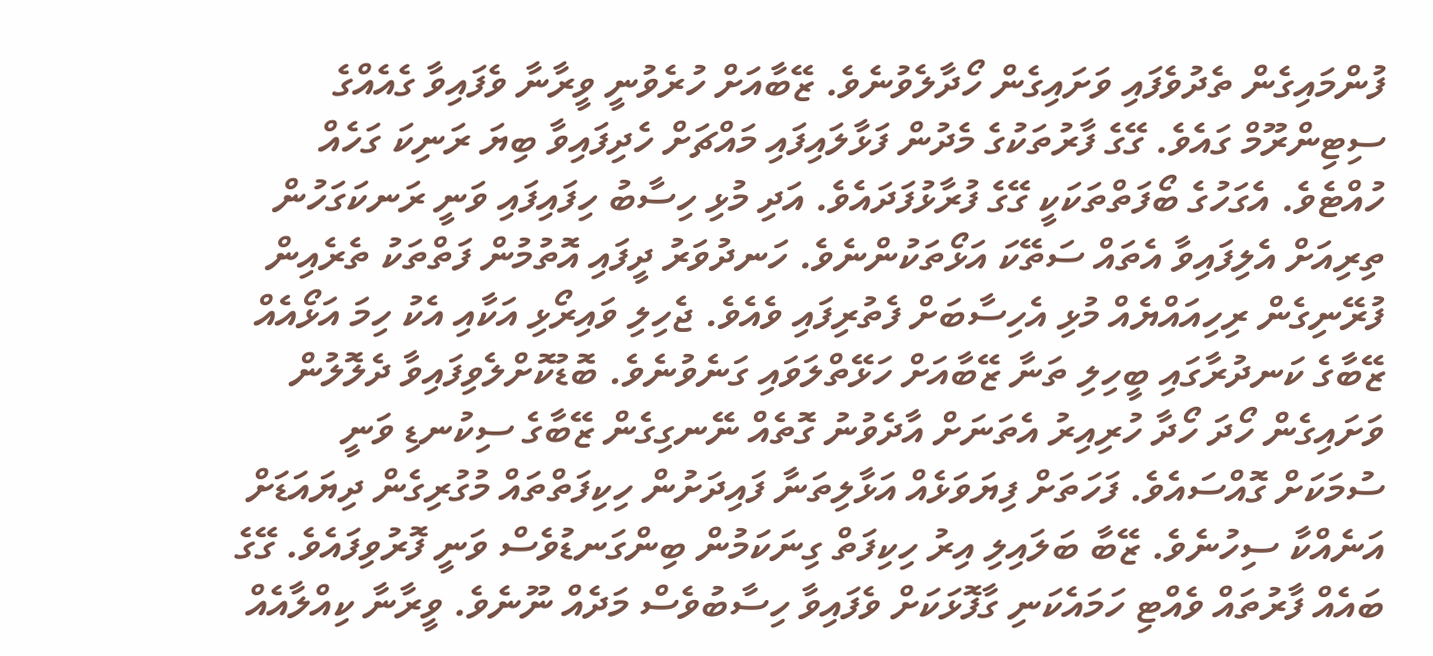ފުންމައިގެން ތެދުވެފައި ވަށައިގެން ހޯދާލެވުނެވެ. ޒޭބާއަށް ހުރެވުނީ ވީރާނާ ވެފައިވާ ގެއެއްގެ ސިޓިންރޫމް ގައެވެ. ގޭގެ ފާރުތަކުގެ މެދުން ފަޅާލައިފައި މައްޗަށް ހެދިފައިވާ ބިޔަ ރަނިކަ ގަހެއް ހުއްޓެވެ. އެގަހުގެ ބޯފަތްތަކަކީ ގޭގެ ފުރާޅުފަދައެވެ. އަދި މުޅި ހިސާބު ހިފައިފައި ވަނީ ރަނކަގަހުން ތިރިއަށް އެލިފައިވާ އެތައް ސަތޭކަ އަޅޯތަކުންނެވެ. ހަނދުވަރު ދީފައި އޮތުމުން ފަތްތަކު ތެރެއިން ފުރޭނިގެން ރިހިއައްޔެއް މުޅި އެހިސާބަށް ފެތުރިފައި ވެއެވެ. ޖެހިލި ވައިރޯޅި އަކާއި އެކު ހިމަ އަޅޯއެއް ޒޭބާގެ ކަނދުރާގައި ބީހިލި ތަނާ ޒޭބާއަށް ހަޅޭތްލަވައި ގަނެވުނެވެ. ބޮޑުކޮށްލެވިފައިވާ ދެލޮލުން ވަށައިގެން ހޯދަ ހޯދާ ހުރިއިރު އެތަނަށް އާދެވުނު ގޮތެއް ނޭނގިގެން ޒޭބާގެ ސިކުނޑި ވަނީ ސުމަކަށް ގޮއްސައެވެ. ފަހަތަށް ފިޔަވަޅެއް އަޅާލިތަނާ ފައިދަށުން ހިކިފަތްތައް މުގުރިގެން ދިޔައަޑަށް އަނެއްކާ ސިހުނެވެ. ޒޭބާ ބަލައިލި އިރު ހިކިފަތް ގިނަކަމުން ބިންގަނޑުވެސް ވަނީ ފޮރުވިފައެވެ. ގޭގެ ބައެއް ފާރުތައް ވެއްޓި ހަމައެކަނި ގާފޮޅަކަށް ވެފައިވާ ހިސާބުވެސް މަދެއް ނޫނެވެ. ވީރާނާ ކިއްލާއެއް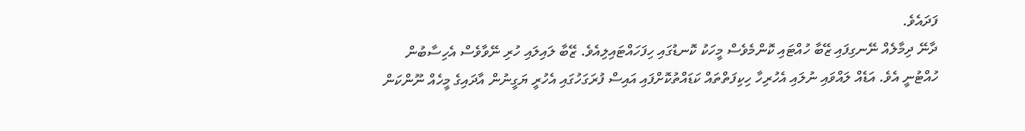ފަދައެވެ.
ދާނޭ ދިމާލެއް ނޭނގިފައި ޒޭބާ ހުއްޓައި ކޮންމެވެސް މީހަކު ކޮނޑުގައި ހިފަހައްޓައިލިއެވެ. ޒޭބާ ލައިލައި ހުރި ނޭވާވެސް އެހިސާބުން ހުއްޓުނީ އެވެ. އަޑެއް ލައްވައި ނުލައި އެހުރިހާ ހިކިފަތްތައް ކަޑައްތުކޮށްފައި އައިސް ފުރަގަހުގައި އެހުރީ ޔަގީނުން އާދައިގެ މީހެއް ނޫންކަން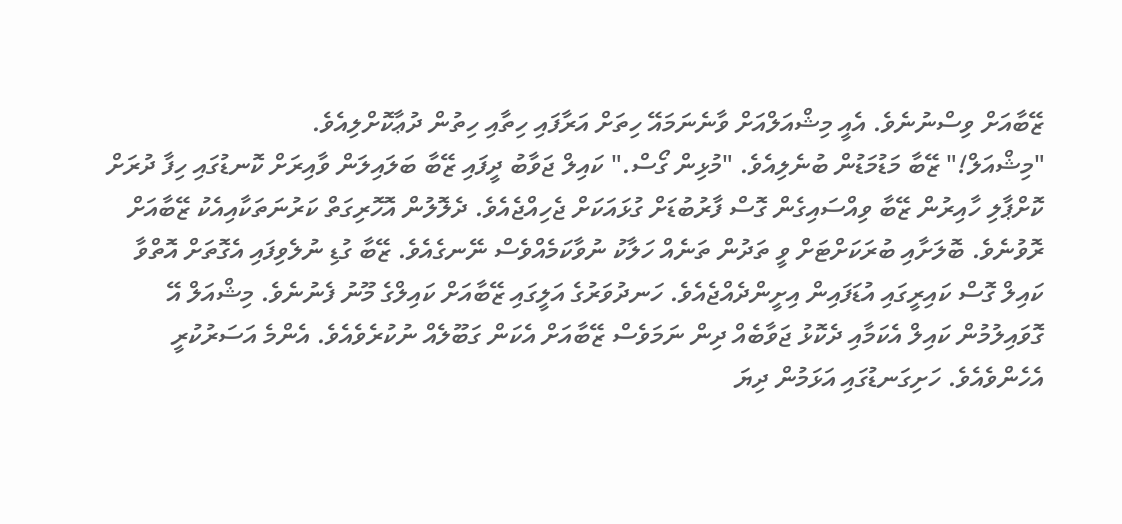ޒޭބާއަށް ވިސްނުނެވެ. އެއީ މިޝްއަލްއަށް ވާނެނަމައޭ ހިތަށް އަރާފައި ހިތާއި ހިތުން ދުޢާކޮށްލިއެވެ.
"މިޝްއަލް!" ޒޭބާ މަޑުމަޑުން ބުނެލިއެވެ. "މުޅިން ގޯސް." ކައިލް ޖަވާބު ދީފައި ޒޭބާ ބަލައިލަން ވާއިރަށް ކޮނޑުގައި ހިފާ ދުރަށް ކޮށްޕާލި ހާއިރުން ޒޭބާ ވިއްސައިގެން ގޮސް ފާރުބުޑަށް ގުޅައަކަށް ޖެހިއްޖެއެވެ. ދެލޮލުން އޮހޮރިގަތް ކަރުނަތަކާއިއެކު ޒޭބާއަށް ރޮވުނެވެ. ބޮލަށާއި ބުރަކަށްޓަށް ވީ ތަދުން ތަނެއް ހަލާކު ނުވާކަމެއްވެސް ނޭނގެއެވެ. ޒޭބާ ގުޑި ނުލެވިފައި އެގޮތަށް އޮތްވާ ކައިލް ގޮސް ކައިރީގައި އުޑަފައިން އިށީންދެއްޖެއެވެ. ހަނދުވަރުގެ އަލީގައި ޒޭބާއަށް ކައިލްގެ މޫނު ފެނުނެވެ. މިޝްއަލް އޭ ގޮވައިލުމުން ކައިލް އެކަމާއި ދެކޮޅު ޖަވާބެއް ދިން ނަމަވެސް ޒޭބާއަށް އެކަން ގަބޫލެއް ނުކުރެވެއެވެ. އެންމެ އަސަރުކުރީ އެހެންވެއެވެ. ހަށިގަނޑުގައި އަޅަމުން ދިޔަ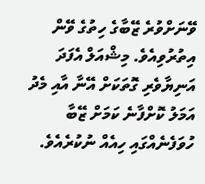ވޭނަށްވުރެ ޒޭބާގެ ހިތުގެ ވޭން އިތުރުވިއެވެ. މިޝްއަލް އެފަދަ އަނިޔާވެރި ގޮތަކަށް އޭނާ އާއި މެދު އަމަލު ކޮށްފާނެ ކަމަށް ޒޭބާ ހުވަފެނެއްގައި ހިއެއް ނުކުރެއެވެ.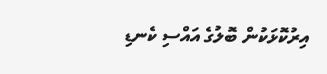އިރުކޮޅަކުން ބޮލުގެ އައްސި ކެނޑި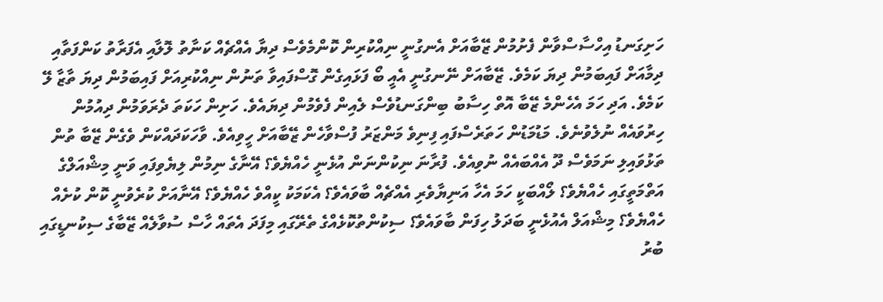ހަށިގަނޑު އިހްސާސްވާން ފެށުމުން ޒޭބާއަށް އެނގުނީ ނިއްކުރިން ކޮންމެވެސް ދިޔާ އެއްޗެއް ކަނާތު ލޮލާއި އެފަރާތު ކަންފަތާއި ދިމާއަށް ފައިބަމުން ދިޔަ ކަމެވެ. ޒޭބާއަށް ނޭނގުނީ އެއީ ބޯ ފަޅައިގެން ގޮސްފައިވާ ތަނުން ނިއްކުރިއަށް ފައިބަމުން ދިޔަ ތާޒާ ލޭ ކަމެވެ. އަދި ހަމަ އެހެންމެ ޒޭބާ އޮތް ހިސާބު ބިންގަނޑުވެސް ލެއިން ފެވެމުން ދިޔައެވެ. ހަށިން ހަކަތަ ދެރަވަމުން ދިއުމުން ހިރުވައެއް ނުލެވުނެވެ. މަޑުމަޑުން ހަތަރެސްފައި ފިނިވެ މަންޒަރު ފުސްވާހެން ޒޭބާއަށް ހީވިއެވެ. ވާހަކަދައްކަން ވެގެން ޒޭބާ ތުން ތަޅުވައިލި ނަމަވެސް ދޫ އެއްބައެއް ނުވިއެވެ. ފުރާނަ ނިކުންނަން އުޅެނީ ހެއްޔެވެ؟ އޭނާގެ ނިމުން ލިޔެވިފައި ވަނީ މިޝްއަލްގެ އަތްމަތީގައި ހެއްޔެވެ؟ ލޯއްބަކީ ހަމަ އެހާ އަނިޔާވެރި އެއްޗެއް ބާވައެވެ؟ އެކަމަކު ކީއްވެ ހެއްޔެވެ؟ އޭނާއަށް ކުރެވުނީ ކޮން ކުށެއް ހެއްޔެވެ؟ މިޝްއަލް އެއުޅެނީ ބަދަލު ހިފަން ބާވައެވެ؟ ސިކުންތުކޮޅެއްގެ ތެރޭގައި މިފަދަ އެތައް ހާސް ސުވާލެއް ޒޭބާގެ ސިކުނޑީގައި ބުރު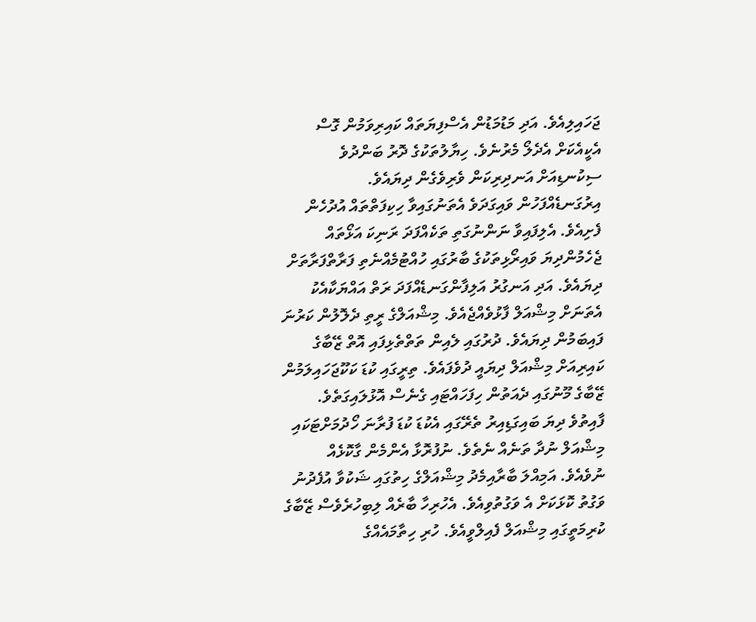ޖަހައިލިއެވެ. އަދި މަޑުމަޑުން އެސްފިޔަތައް ކައިރިވަމުން ގޮސް އެކީއެކަށް އެދެލޯ މެރުނެވެ. ހިޔާލުތަކުގެ ދޮރު ބަންދުވެ ސިކުނޑިއަށް އަނދިރިކަން ވެރިވެގެން ދިޔައެވެ.
އިރުގަނޑެއްފަހުން ވައިގަދަވެ އެތަނުގައިވާ ހިކިފަތްތައް އުދުހެން ފެށިއެވެ. އެލިފައިވާ ނަންނުގަތި ތަކެއްފަދަ ރަނިކަ އަޅޯތައް ޖެހެމުންދިޔަ ވައިރޯޅިތަކުގެ ބާރުގައި ހުއްޓުމެއްނެތި ފަރާތްފަރާތަށް ދިޔައެވެ. އަދި އަނގުރު އަލިފާންގަނޑެއްފަދަ ރަތް އައްޔަކާއެކު އެތަނަށް މިޝްއަލް ފާޅުވެއްޖެއެވެ. މިޝްއަލްގެ ރީތި ދެލޮލުން ކަރުނަ ފައިބަމުން ދިޔައެވެ. ދުރުގައި ލެއިން ތަތްތެޅިފައި އޮތް ޒޭބާގެ ކައިރިއަށް މިޝްއަލް ދިޔައީ ދުވެފައެވެ. ތިރީގައި ކުޑަ ކަކޫޖަހައިލަމުން ޒޭބާގެ މޫނުގައި ދެއަތުން ހިފަހައްޓައި ގެނެސް އޮޅުލައިގަތެވެ. ފާއިތުވެ ދިޔަ ބައިގަޑިއިރު ތެރޭގައި އެކުޑަ ކުޑަ ފުރާނަ ހޯދުމަށްޓަކައި މިޝްއަލް ނުދާ ތަނެއް ނެތެވެ. ނުފުރޮޅާ އެންމެން ގާކޮޅެއް ނުވެއެވެ. އަމިއްލަ ބާރާއިމެދު މިޝްއަލްގެ ހިތުގައި ޝަކުވާ އުފެދުނު ވަގުތު ކޮޅަކަށް އެ ވަގުތުވިއެވެ. އެހުރިހާ ބާރެއް ލިބިހުރެވެސް ޒޭބާގެ ކުރިމަތީގައި މިޝްއަލް ފެއިލްވީއެވެ. ހުރި ހިތާމައެއްގެ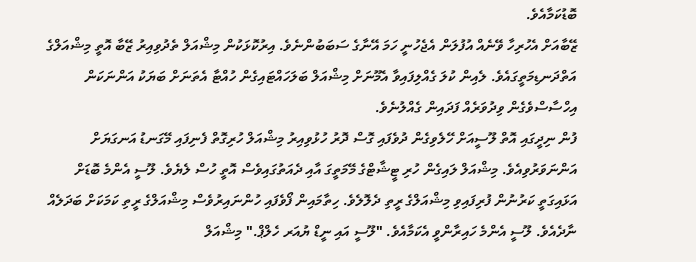ބޮޑުކަމާއެވެ.
ޒޭބާއަށް އެހުރިހާ ވޭނެއް އުފުލަން އެޖެހުނީ ހަމަ އޭނާގެ ސަބަބުންނެވެ. އިރުކޮޅަކުން މިޝްއަލް ތެދުވިއިރު ޒޭބާ އޮތީ މިޝްއަލްގެ އަތްދަނޑިމަތީގައެވެ. ލެއިން ކުލަ ގެއްލިފައިވާ އެމޫނަށް މިޝްއަލް ބަލަހައްޓައިގެން ހުއްޓާ އެތަނަށް ބަޔަކު އަންނަކަން އިހްސާސްވެގެން ވިދުވަރެއް ފަދައިން ގެއްލުނެވެ.
ފުން ނިދީގައި އޮތް ލޫސީއަށް ހޭލެވިގެން ދުވެފައި ގޮސް ދޮރު ހުޅުވިއިރު މިޝްއަލް ހުރިގޮތް ފެނިފައި މޭގަނޑު އަނގަޔަށް އަންނަވަރުވިއެވެ. މިޝްއަލް ލައިގެން ހުރި ޓީޝާޓްގެ މޭމަތީގަ އާއި ދެއަތުގައިވެސް އޮތީ ހުސް ލެޔެވެ. ލޫސީ އެންމެ ބޮޑަށް އަޅައިގަތީ ކަރުނުން ފުރިފައިވި މިޝްއަލްގެ ރީތި ދެލޮލެވެ. ހިތާމައިން ފޯވެފައި ހުންނައިރުވެސް މިޝްއަލްގެ ރީތި ކަމަކަށް ބަދަލެއް ނާދެއެވެ. ލޫސީ އެންމެ ހައިރާންވީ އެކަމާއެވެ. "ލޫސީ އައި ނީޑް ޔުއަރ ހެލްޕް." މިޝްއަލް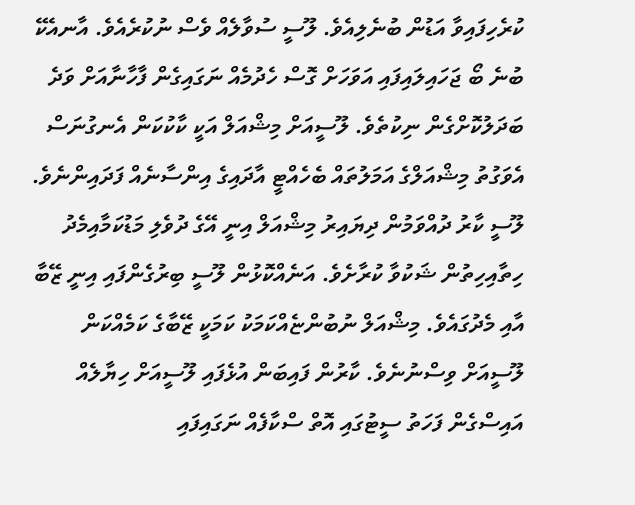ކުރެހިފައިވާ އަޑުން ބުނެލިއެވެ. ލޫސީ ސުވާލެއް ވެސް ނުކުރެއެވެ. އާނއެކޭ ބުނެ ބޯ ޖަހައިލައިފައި އަވަހަށް ގޮސް ހެދުމެއް ނަގައިގެން ފާހާނާއަށް ވަދެ ބަދަލުކޮށްގެން ނިކުތެވެ. ލޫސީއަށް މިޝްއަލް އަކީ ކާކުކަން އެނގުނަސް އެވަގުތު މިޝްއަލްގެ އަމަލުތައް ބެހެއްޓީ އާދައިގެ އިންސާނެއް ފަދައިންނެވެ.
ލޫސީ ކާރު ދުއްވަމުން ދިޔައިރު މިޝްއަލް އިނީ އޭގެ ދުވެލި މަޑުކަމާއިމެދު ހިތާއިހިތުން ޝަކުވާ ކުރާށެވެ. އަނެއްކޮޅުން ލޫސީ ބިރުގެންފައި އިނީ ޒޭބާ އާއި މެދުގައެވެ. މިޝްއަލް ނުބުންޏެއްކަމަކު ކަމަކީ ޒޭބާގެ ކަމެއްކަން ލޫސީއަށް ވިސްނުނެވެ. ކާރުން ފައިބަން އުޅެފައި ލޫސީއަށް ހިޔާލެއް އައިސްގެން ފަހަތު ސީޓުގައި އޮތް ސްކާފެއް ނަގައިފައި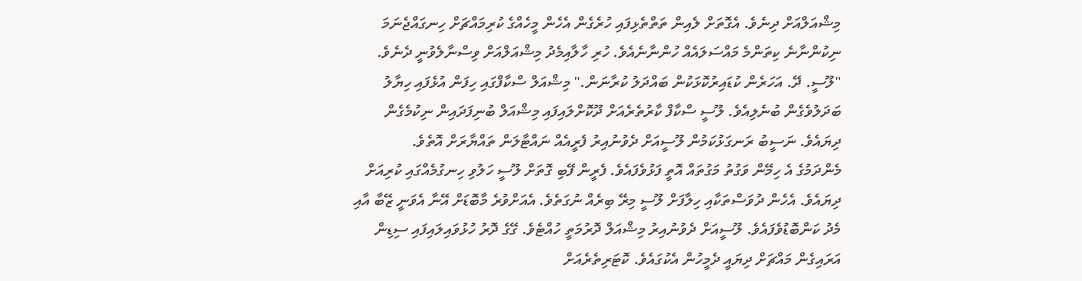މިޝްއަލްއަށް ދިނެވެ. އެގޮތަށް ލެއިން ތަތްތެޅިފައި ހުރެގެން އެހެން މީހެއްގެ ކުރިމައްޗަށް ހިނގައްޖެނަމަ ނިކުންނާނެ ކިތަންމެ މައްސަލައެއް ހުންނާނެއެވެ. ހުރި ހާލާއިމެދު މިޝްއަލްއަށް ވިސްނާލެވުނީ ދެނެވެ. "ލޫސީ. ދޭ. އަހަރެން ކުޑައިރުކޮޅަކުން ބައްދަލު ކުރާނަން." މިޝްއަލް ސްކާފްގައި ހިފަން އުޅެފައި ހިޔާލު ބަދަލުވެގެން ބުނެލިއެވެ. ލޫސީ ސްކާފް ކާރުތެރެއަށް ދޫކޮށްލައިފައި މިޝްއަލް ބުނިފަދައިން ނިކުމެގެން ދިޔައެވެ. ނަސީބު ރަނގަޅުކަމުން ލޫސީއަށް ދެވުނުއިރު ފެރީއެއް ނައްޓާލަން ތައްޔާރަށް އޮތެވެ.
މެންދަމުގެ އެ ހިމޭން ވަގުތު މަގުތައް އޮތީ ފަޅުވެފައެވެ. ފެރީން ފޭބި ގޮތަށް ލޫސީ ހަލުވި ހިނގުމެއްގައި ކުރިއަށް ދިޔައެވެ. އެހެން ދުވަސްތަކާއި ހިލާފަށް ލޫސީ މިރޭ ބިރެއް ނުގަތެވެ. އެއަށްވުރެ މާބޮޑަށް އޭނާ އެވަނީ ޒޭބާ އާއި މެދު ކަންބޮޑުވެފައެވެ. ލޫސީއަށް ދެވުނުއިރު މިޝްއަލް ދޮރުމަތީ ހުއްޓެވެ. ގޭގެ ދޮރު ހުޅުވައިލައިފައި ސިޑިން އަރައިގެން މައްޗަށް ދިޔައީ ދެމީހުން އެކުގައެވެ. ކޮޓަރިތެރެއަށް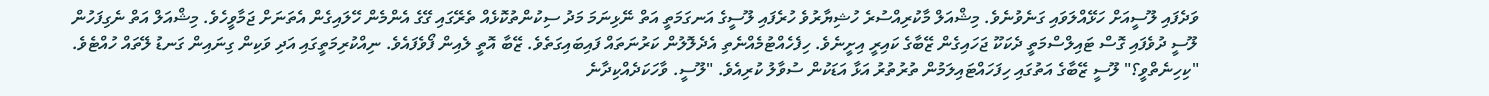ވަދެފައި ލޫސީއަށް ހަޅޭއްލަވައި ގަނެވުނެވެ. މިޝްއަލް މާކުރިއްސުރެ ހުޝިޔާރުވެ ހުރެފައި ލޫސީގެ އަނގަމަތީ އަތް ނޭޅިނަމަ މަދު ސިކުންތުކޮޅެއް ތެރޭގައި ގޭގެ އެންމެން ހޭލައިގެން އެތަނަށް ޖަމާވީހެވެ. މިޝްއަލް އަތް ނެގިފަހުން ލޫސީ ދުވެފައި ގޮސް ޓައިލްސްމަތީ ދެކަކޫ ޖަހައިގެން ޒޭބާގެ ކައިރީ އިށީނެވެ. ހިފެހެއްޓުމެއްނެތި އެދެލޮލުން ކަރުނަތައް ފައިބައިގަތެވެ. ޒޭބާ އޮތީ ލެއިން ފޯވެފައެވެ. ނިއްކުރިމަތީގައި އަދި ވަކިން ގިނައިން ގަނޑު ލޭތައް ހުއްޓެވެ.
"ކިހިނެތްވީ؟" ލޫސީ ޒޭބާގެ އަތުގައި ހިފަހައްޓައިލަމުން ތުރުތުރު އަޅާ އަޑަކުން ސުވާލު ކުރިއެވެ. "ލޫސީ. ވާހަކަދެއްކިދާނެ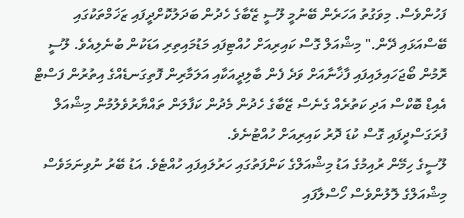ފަހުންވެސް. މިވަގުތު އަހަރެން ބޭނުމީ ލޫސީ ޒޭބާގެ ހެދުން ބަދަލުކޮށްދީފައި ޒަޚަމްތަކުގައި ބޭސްއަޅައި ދޭން." މިޝްއަލް ގޮސް ކައިރިއަށް ހުއްޓިފައި މަޑުމައިތިރި އަޑަކުން ބުނެލިއެވެ. ލޫސީ ރޮމުން ބޯޖަހައިލައިފައި ފާޚާނާއަށް ވަދެ ފެން ބާލިދީއަކާއި އަލަމާރިން ފޮތިގަނޑެއްގެ އިތުރުން ފަސްޓް އެއިޑް ބޮކްސް އަދި ކަތުރެއް ގެނެސް ޒޭބާގެ ހެދުން މެދުން ކަފާލަން ތައްޔާރުވެލުމުން މިޝްއަލް ފުރަގަސްދީފައި ގޮސް ކުޑަ ދޮރު ކައިރިއަށް ހުއްޓުނެވެ.
ލޫސީގެ ހިމޭން ރުއިމުގެ އަޑު މިޝްއަލްގެ ކަންފަތުގައި ހަރުލައިފައި ހުއްޓެވެ. އަޑު ބޭރު ނުވިނަމަވެސް މިޝްއަލްގެ ލޮލުންވެސް ހޯސްލާފައި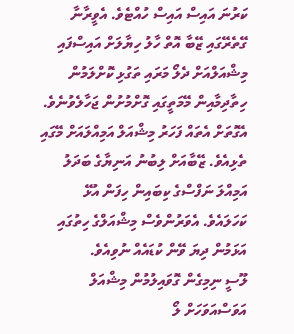ކަރުނަ އައިސް އައިސް ހުއްޓެވެ. އެވީރާނާ ގޭތެރޭގައި ޒޭބާ އޮތް ހާލު ހިޔާލަށް އައިސްފައި މިޝްއަލްއަށް ދެލޯ މަރައި ތަގުޅި ކޮށްލަމުން ހިތާދިމާއިން މޭމަތީގައި ގޮށްމުށުން ޖަހާލެވުނެވެ. އެގޮތަށް އެތައް ފަހަރު މިޝްއަލް އަމިއްލައަށް މޭގައި ތެޅިއެވެ. ޒޭބާއަށް ލިބުނު އަނިޔާގެ ބަދަލު އަމިއްލަ ނަފްސްގެ ކިބައިން ހިފަން އުޅޭ ކަހަލައެވެ. އެވަރުންވެސް މިޝްއަލްގެ ހިތުގައި އަޅަމުން ދިޔަ ވޭން ކުޑައެއް ނުވިއެވެ.
ލޫސީ ނިމިގެން ގޮވައިލުމުން މިޝްއަލް އަވަސްއަވަހަށް ލޯ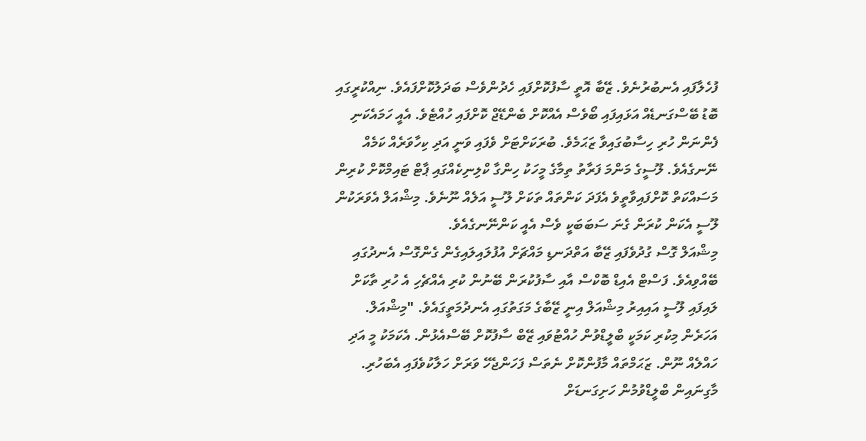ފުހެލާފައި އެނބުރުނެވެ. ޒޭބާ އޮތީ ސާފުކޮށްފައި ހެދުންވެސް ބަދަލުކޮށްފައެވެ. ނިއްކުރީގައި ބޮޑު ބޭސްގަނޑެއް އަޅައިފައި ބޯވެސް އެއްކޮށް ބެންޑޭޖް ކޮށްފައި ހުއްޓެވެ. އެއީ ހަމައެކަނި ފެންނަން ހުރި ހިސާބުގައިވާ ޒަޙަމެވެ. ބުރަކަށްޓަށް ވެފައި ވަނީ އަދި ކިހާވަރެއް ކަމެއް ނޭނގެއެވެ. ލޫސީގެ މަންމަ ފަރާތު ތިމާގެ މީހަކު ހިންގާ ކްލިނިކެއްގައި ޕާޓް ޓައިމްކޮށް ކުރިން މަސައްކަތް ކޮށްފައިވާތީވެ އެފަދަ ކަންތައް ތަކަށް ލޫސީ އަލެއް ނޫނެވެ. މިޝްއަލް އެވަރަކުން ލޫސީ އެކަން ކުރަން ގެނަ ސަބަބަކީ ވެސް އެއީ ކަންނޭނގެއެވެ.
މިޝްއަލް ގޮސް ގުދުވެފައި ޒޭބާ އަތްދަނޑި މައްޗަށް އުފުލައިލައިގެން ގެންގޮސް އެނދުގައި ބޭއްވިއެވެ. ފަސްޓް އެއިޑް ބޮކްސް އާއި ސާފުކުރަން ބޭނުން ކުރި އެއްޗެހި އެ ހުރި ތާކަށް ލައިފައި ލޫސީ އައިއިރު މިޝްއަލް އިނީ ޒޭބާގެ މަގަތުގައި އެނދުމަތީގައެވެ. "މިޝްއަލް. އަހަރެން މިކުރި ކަމަކީ ބްލީޑްވުން ހުއްޓުވައި ޒޭބް ސާފުކޮށް ބޭސްއެޅުން. އެކަމަކު މީ އަދި ހައްލެއް ނޫން. ޒަޙަމްތައް މާފުންކޮށް ނެތަސް ފަހަންޖެހޭ ވަރަށް ހަލާކުވެފައި އެބަހުރި. މާގިނައިން ބްލީޑްވުމުން ހަށިގަނޑަށް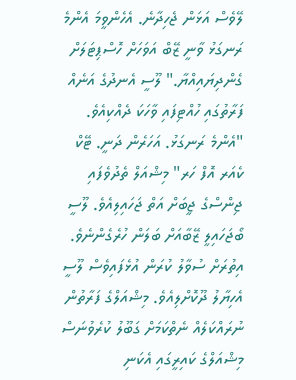ލޭވެސް އަޅަން ޖެހިދާނެ. އެހެންވީމަ އެންމެ ރަނގަޅު ވާނީ ޒޭބް އަވަހަށް ހޮސްޕިޓަލަށް ގެންދިޔައިއްޔާ." ލޫސީ އެނދުގެ އަނެއް ފަރާތުގައި ހުއްޓިފައި ވާހަކަ ދެއްކިއެވެ. "އެންމެ ރަނގަޅު. އަހަރެން ދަނީ. ޓޭކް ކެއަރ އޮފް ހަރ" މިޝްއަލް ތެދުވެފައި ޖިންސްގެ ޖީބަށް އަތް ޖަހައިލިއެވެ. ލޫސީ ބޯޖަހައިލީ ޒޭބާއަށް ބަލަން ހުރެގެންނެވެ. އިތުރަށް ސުވާލު ކުރަން އުޅެފައިވެސް ލޫސީ އެހިޔާލު ދޫކޮށްލިއެވެ. މިޝްއަލްގެ ފަރާތުން ނުރައްކަލެއް ނެތްކަމަށް ގަބޫލު ކުރެވުނަސް މިޝްއަލްގެ ކައިރީގައި އެކަނި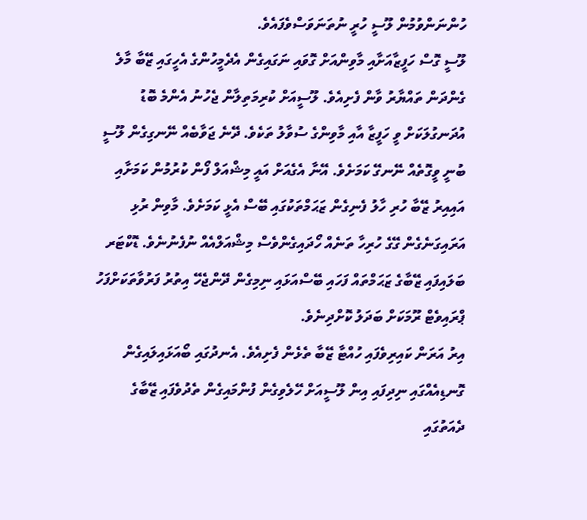ހުންނަންވުމުން ލޫސީ ހުރީ ނުތަނަވަސްވެފައެވެ.
ލޫސީ ގޮސް ހަފީޒާއަށާއި މާވިންއަށް ގޮވައި ނަގައިގެން އެދެމީހުންގެ އެހީގައި ޒޭބާ މާލެ ގެންދަން ތައްޔާރު ވާން ފެށިއެވެ. ލޫސީއަށް ކުރިމަތިލާން ޖެހުނު އެންމެ ބޮޑު އުދަނގުލަކަށް ވީ ހަފީޒާ އާއި މާވިންގެ ސުވާލު ތަކެވެ. ދޭނެ ޖަވާބެއް ނޭނގިގެން ލޫސީ ބުނީ ވީގޮތެއް ނޭނގޭ ކަމަށެވެ. އޭނާ އެގެއަށް އައީ މިޝްއަލް ފޯން ކުރުމުން ކަމަށާއި އައިއިރު ޒޭބާ ހުރި ހާލު ފެނިގެން ޒަޙަމްތަކުގައި ބޭސް އެޅީ ކަމަށެވެ. މާވިން ރުޅި އަރައިގަނެގެން ގޭގެ ހުރިހާ ތަނެއް ހޯދައިގެންވެސް މިޝްއަލްއެއް ނުފެނުނެވެ. ޑޮކްޓަރ ބަލައިފައި ޒޭބާގެ ޒަޙަމްތައް ފަހައި ބޭސްއަޅައި ނިމިގެން ދޭންޖެހޭ އިތުރު ފަރުވާތަކަށްފަހު ޕްރައިވެޓް ރޫމަކަށް ބަދަލު ކޮށްދިނެވެ.
އިރު އަރަން ކައިރިވެފައި ހުއްޓާ ޒޭބާ ތެޅެން ފެށިއެވެ. އެނދުގައި ބޯއަޅައިލައިގެން ގޮނޑިއެއްގައި ނިދިފައި އިން ލޫސީއަށް ހޭލެވިގެން ފުންމައިގެން ތެދުވެފައި ޒޭބާގެ ދެއަތުގައި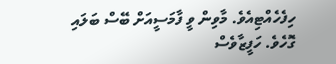ހިފެހެއްޓިއެވެ. މާވިން ވީ ފާމަސީއަށް ބޭސް ބަލައި ގޮހެވެ. ހަފީޒާވެސް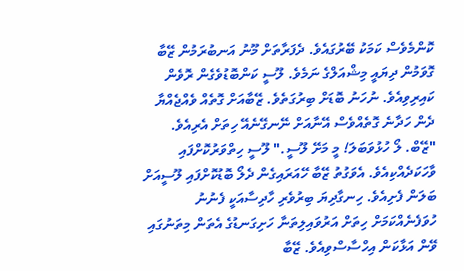ކޮންމެވެސް ކަމަކު ބޭރުގައެވެ. ދެފަރާތަށް މޫނު އަނބުރަމުން ޒޭބާ ގޮވަމުން ދިޔައީ މިޝްއަލްގެ ނަމެވެ. ލޫސީ ކަންބޮޑުވެގެން ރޮވެން ކައިރިވިއެވެ. ނުހަނު ބޮޑަށް ބިރުގަތެވެ. ޒޭބާއަށް ގޮތެއް ވެއްޖެއްޔާ ދެން ހަދާނެ ގޮތެއްވެސް އޭނާއަށް ނޭނގޭނެއޭ ހިތަށް އެރިއެވެ.
"ޒޭބް. ލޯ ހުޅުވަބަލަ! މީ މަށޭ ލޫސީ." ލޫސީ ހިތްވަރުކޮށްފައި ވާހަކަދެއްކިއެވެ. އެވަގުތު ޒޭބާ ހޭއަރައިގެން ދެލޯ ބޮޑުކޮށްފައި ލޫސީއަށް ބަލަން ފެށިއެވެ. ހިނގާދިޔަ ބިރުވެރި ހާދިސާއަކީ ފެނުނު ހުވަފެނެއްކަމަށް ހިތަށް އަރުވައިލިތަނާ ހަށިގަނޑުގެ އެތަން މިތަނުގައި ވޭން އަޅާކަން އިހްސާސްވިއެވެ. ޒޭބާ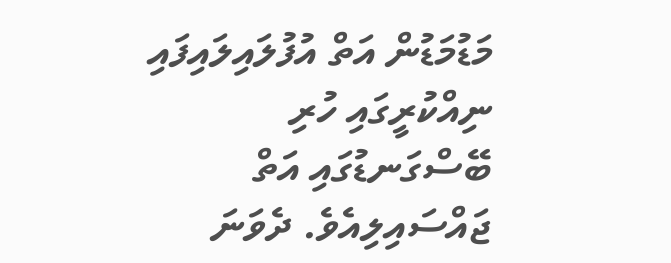މަޑުމަޑުން އަތް އުފުލައިލައިފައި ނިއްކުރީގައި ހުރި ބޭސްގަނޑުގައި އަތް ޖައްސައިލިއެވެ. ދެވަނަ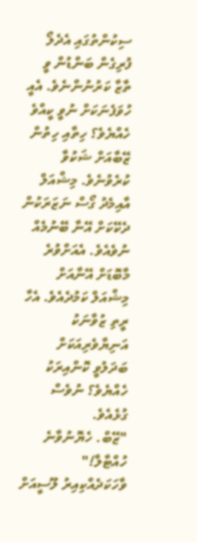ސިކުންތުގައި އެދެލޯ ފުރިގެން ބަންޑުން ވީ ތާޒާ ކަރުނުންނެވެ. އެއީ ހުވަފެނަކަށް ނުވީ ކީއްވެ ހެއްޔެވެ؟ ހިތާއި ހިތުން ޒޭބާއަށް ޝަކުވާ ކުރެވުނެވެ. މިޝްއަލް އާއިމެދު ގޯސް ނަޒަރަކުން ދެކޭކަށް އޭނާ ބޭނުމެއް ނުވެއެވެ. އެއަށްވުރެ މާބޮޑަށް އޭނާއަށް މިޝްއަލް ކަމުދެއެވެ. އެހާ ރީތި ޒުވާނަކު އަނިޔާވެރިއަކަށް ބަދަލުވީ ކޮންއިރަކު ހެއްޔެވެ؟ ނުވެސް ގުޅެއެވެ.
"ޒޭބް. ހެޔޮނުވާނެ ހުއްޓާލާ!" ވާހަކަދެއްކިއިރު ލޫސީއަށް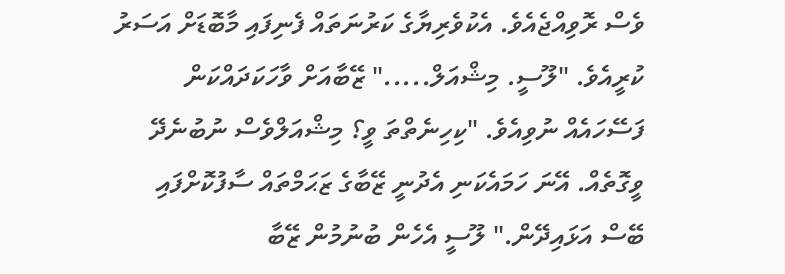ވެސް ރޮވިއްޖެއެވެ. އެކުވެރިޔާގެ ކަރުނަތައް ފެނިފައި މާބޮޑަށް އަސަރު ކުރީއެވެ. "ލޫސީ. މިޝްއަލް....." ޒޭބާއަށް ވާހަކަދައްކަން ފަސޭހައެއް ނުވިއެވެ. "ކިހިނެތްތަ ވީ؟ މިޝްއަލްވެސް ނުބުނެދޭ ވީގޮތެއް. އޭނަ ހަމައެކަނި އެދުނީ ޒޭބާގެ ޒަޙަމްތައް ސާފުކޮށްފައި ބޭސް އަޅައިދޭން." ލޫސީ އެހެން ބުނުމުން ޒޭބާ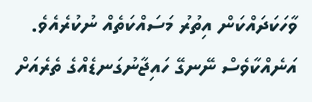ވާހަކަދައްކަން އިތުރު މަސައްކަތެއް ނުކުރެއެވެ. އަނެއްކާވެސް ނޭނގޭ ހައިޖާނުގަނޑެއްގެ ތެރެއަށް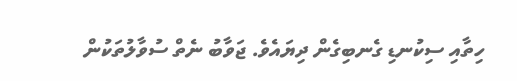ހިތާއި ސިކުނޑި ގެނބިގެން ދިޔައެވެ. ޖަވާބު ނެތް ސުވާލުތަކުން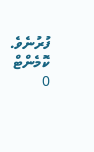ފުރުނެވެ.
ކޮމެންޓް 0